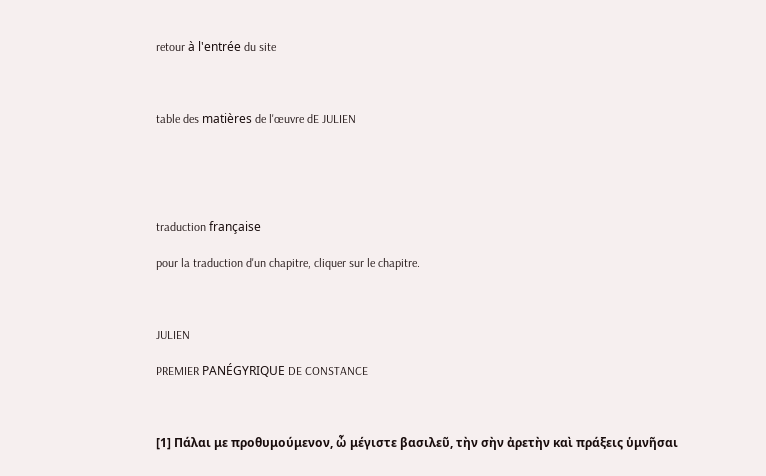retour à l'entrée du site



table des matières de l'œuvre dE JULIEN





traduction française

pour la traduction d'un chapitre, cliquer sur le chapitre.



JULIEN

PREMIER PANÉGYRIQUE DE CONSTANCE



[1] Πάλαι με προθυμούμενον, ὦ μέγιστε βασιλεῦ, τὴν σὴν ἀρετὴν καὶ πράξεις ὑμνῆσαι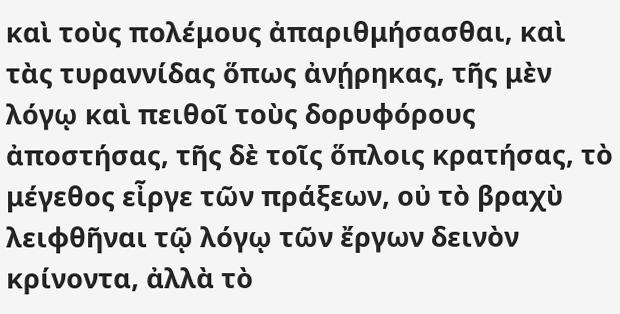καὶ τοὺς πολέμους ἀπαριθμήσασθαι, καὶ τὰς τυραννίδας ὅπως ἀνῄρηκας, τῆς μὲν λόγῳ καὶ πειθοῖ τοὺς δορυφόρους ἀποστήσας, τῆς δὲ τοῖς ὅπλοις κρατήσας, τὸ μέγεθος εἶργε τῶν πράξεων, οὐ τὸ βραχὺ λειφθῆναι τῷ λόγῳ τῶν ἔργων δεινὸν κρίνοντα, ἀλλὰ τὸ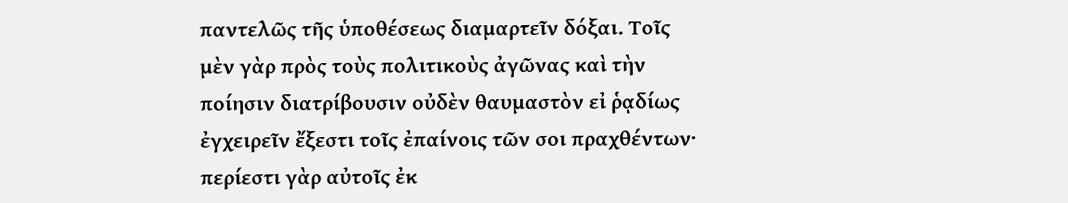παντελῶς τῆς ὑποθέσεως διαμαρτεῖν δόξαι. Τοῖς μὲν γὰρ πρὸς τοὺς πολιτικοὺς ἀγῶνας καὶ τὴν ποίησιν διατρίβουσιν οὐδὲν θαυμαστὸν εἰ ῥᾳδίως ἐγχειρεῖν ἔξεστι τοῖς ἐπαίνοις τῶν σοι πραχθέντων· περίεστι γὰρ αὐτοῖς ἐκ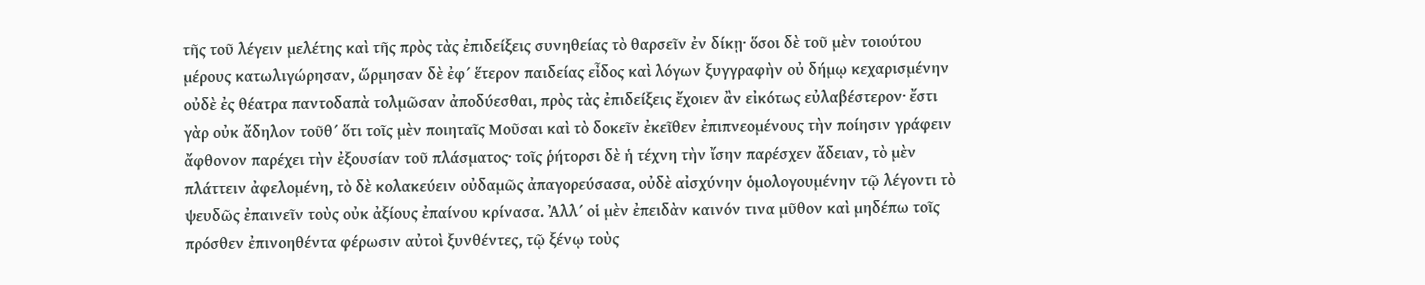τῆς τοῦ λέγειν μελέτης καὶ τῆς πρὸς τὰς ἐπιδείξεις συνηθείας τὸ θαρσεῖν ἐν δίκῃ· ὅσοι δὲ τοῦ μὲν τοιούτου μέρους κατωλιγώρησαν, ὥρμησαν δὲ ἐφ´ ἕτερον παιδείας εἶδος καὶ λόγων ξυγγραφὴν οὐ δήμῳ κεχαρισμένην οὐδὲ ἐς θέατρα παντοδαπὰ τολμῶσαν ἀποδύεσθαι, πρὸς τὰς ἐπιδείξεις ἔχοιεν ἂν εἰκότως εὐλαβέστερον· ἔστι γὰρ οὐκ ἄδηλον τοῦθ´ ὅτι τοῖς μὲν ποιηταῖς Μοῦσαι καὶ τὸ δοκεῖν ἐκεῖθεν ἐπιπνεομένους τὴν ποίησιν γράφειν ἄφθονον παρέχει τὴν ἐξουσίαν τοῦ πλάσματος· τοῖς ῥήτορσι δὲ ἡ τέχνη τὴν ἴσην παρέσχεν ἄδειαν, τὸ μὲν πλάττειν ἀφελομένη, τὸ δὲ κολακεύειν οὐδαμῶς ἀπαγορεύσασα, οὐδὲ αἰσχύνην ὁμολογουμένην τῷ λέγοντι τὸ ψευδῶς ἐπαινεῖν τοὺς οὐκ ἀξίους ἐπαίνου κρίνασα. Ἀλλ´ οἱ μὲν ἐπειδὰν καινόν τινα μῦθον καὶ μηδέπω τοῖς πρόσθεν ἐπινοηθέντα φέρωσιν αὐτοὶ ξυνθέντες, τῷ ξένῳ τοὺς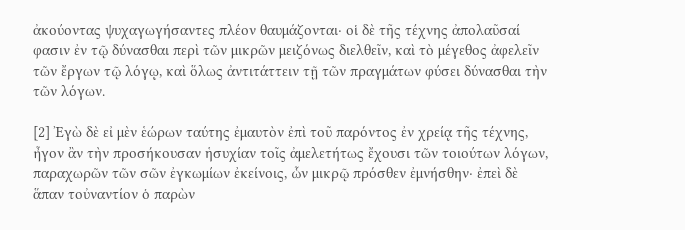ἀκούοντας ψυχαγωγήσαντες πλέον θαυμάζονται· οἱ δὲ τῆς τέχνης ἀπολαῦσαί φασιν ἐν τῷ δύνασθαι περὶ τῶν μικρῶν μειζόνως διελθεῖν, καὶ τὸ μέγεθος ἀφελεῖν τῶν ἔργων τῷ λόγῳ, καὶ ὅλως ἀντιτάττειν τῇ τῶν πραγμάτων φύσει δύνασθαι τὴν τῶν λόγων.

[2] Ἐγὼ δὲ εἰ μὲν ἑώρων ταύτης ἐμαυτὸν ἐπὶ τοῦ παρόντος ἐν χρείᾳ τῆς τέχνης, ἦγον ἂν τὴν προσήκουσαν ἡσυχίαν τοῖς ἀμελετήτως ἔχουσι τῶν τοιούτων λόγων, παραχωρῶν τῶν σῶν ἐγκωμίων ἐκείνοις, ὧν μικρῷ πρόσθεν ἐμνήσθην· ἐπεὶ δὲ ἅπαν τοὐναντίον ὁ παρὼν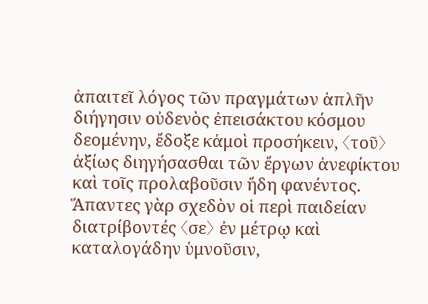ἀπαιτεῖ λόγος τῶν πραγμάτων ἁπλῆν διήγησιν οὐδενὸς ἐπεισάκτου κόσμου δεομένην, ἔδοξε κἀμοὶ προσήκειν, 〈τοῦ〉 ἀξίως διηγήσασθαι τῶν ἔργων ἀνεφίκτου καὶ τοῖς προλαβοῦσιν ἤδη φανέντος. Ἅπαντες γὰρ σχεδὸν οἱ περὶ παιδείαν διατρίβοντές 〈σε〉 ἐν μέτρῳ καὶ καταλογάδην ὑμνοῦσιν,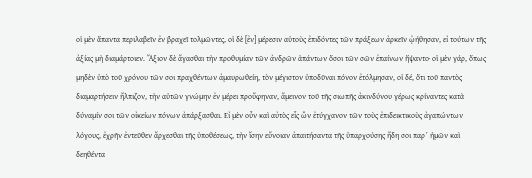οἱ μὲν ἅπαντα περιλαβεῖν ἐν βραχεῖ τολμῶντες, οἱ δὲ [ἐν] μέρεσιν αὑτοὺς ἐπιδόντες τῶν πράξεων ἀρκεῖν ᾠήθησαν, εἰ τούτων τῆς ἀξίας μὴ διαμάρτοιεν. Ἄξιον δὲ ἄγασθαι τὴν προθυμίαν τῶν ἀνδρῶν ἁπάντων ὅσοι τῶν σῶν ἐπαίνων ἥψαντο· οἱ μὲν γάρ, ὅπως μηδὲν ὑπὸ τοῦ χρόνου τῶν σοι πραχθέντων ἀμαυρωθείη, τὸν μέγιστον ὑποδῦναι πόνον ἐτόλμησαν, οἱ δέ, ὅτι τοῦ παντὸς διαμαρτήσειν ἤλπιζον, τὴν αὑτῶν γνώμην ἐν μέρει προὔφηναν, ἄμεινον τοῦ τῆς σιωπῆς ἀκινδύνου γέρως κρίναντες κατὰ δύναμίν σοι τῶν οἰκείων πόνων ἀπάρξασθαι. Εἰ μὲν οὖν καὶ αὐτὸς εἷς ὢν ἐτύγχανον τῶν τοὺς ἐπιδεικτικοὺς ἀγαπώντων λόγους, ἐχρῆν ἐντεῦθεν ἄρχεσθαι τῆς ὑποθέσεως, τὴν ἴσην εὔνοιαν ἀπαιτήσαντα τῆς ὑπαρχούσης ἤδη σοι παρ´ ἡμῶν καὶ δεηθέντα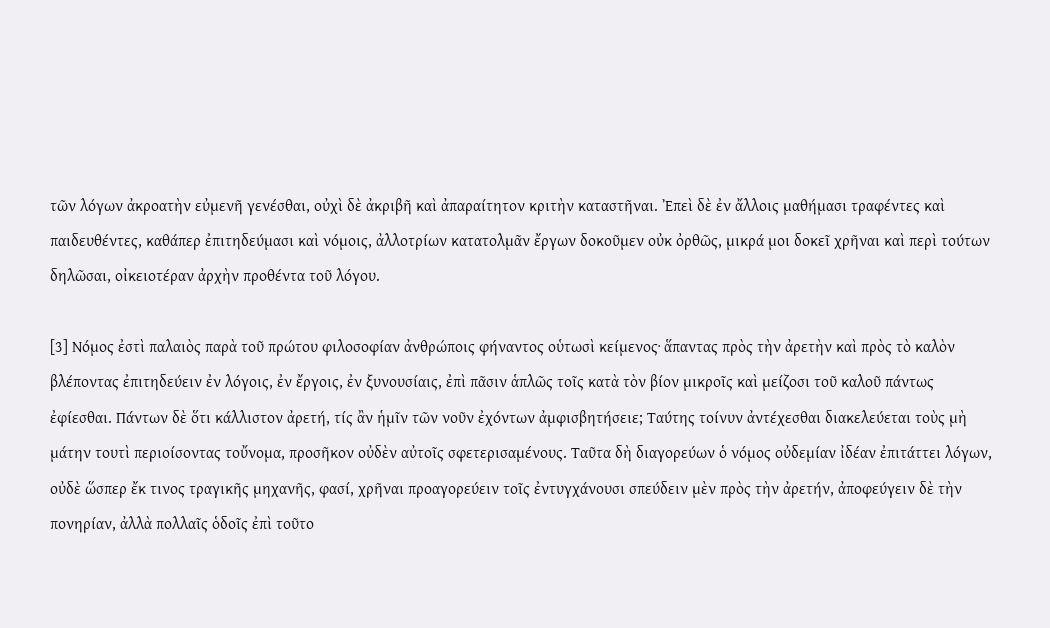τῶν λόγων ἀκροατὴν εὐμενῆ γενέσθαι, οὐχὶ δὲ ἀκριβῆ καὶ ἀπαραίτητον κριτὴν καταστῆναι. Ἐπεὶ δὲ ἐν ἄλλοις μαθήμασι τραφέντες καὶ παιδευθέντες, καθάπερ ἐπιτηδεύμασι καὶ νόμοις, ἀλλοτρίων κατατολμᾶν ἔργων δοκοῦμεν οὐκ ὀρθῶς, μικρά μοι δοκεῖ χρῆναι καὶ περὶ τούτων δηλῶσαι, οἰκειοτέραν ἀρχὴν προθέντα τοῦ λόγου.

[3] Νόμος ἐστὶ παλαιὸς παρὰ τοῦ πρώτου φιλοσοφίαν ἀνθρώποις φήναντος οὑτωσὶ κείμενος· ἅπαντας πρὸς τὴν ἀρετὴν καὶ πρὸς τὸ καλὸν βλέποντας ἐπιτηδεύειν ἐν λόγοις, ἐν ἔργοις, ἐν ξυνουσίαις, ἐπὶ πᾶσιν ἁπλῶς τοῖς κατὰ τὸν βίον μικροῖς καὶ μείζοσι τοῦ καλοῦ πάντως ἐφίεσθαι. Πάντων δὲ ὅτι κάλλιστον ἀρετή, τίς ἂν ἡμῖν τῶν νοῦν ἐχόντων ἀμφισβητήσειε; Ταύτης τοίνυν ἀντέχεσθαι διακελεύεται τοὺς μὴ μάτην τουτὶ περιοίσοντας τοὔνομα, προσῆκον οὐδὲν αὐτοῖς σφετερισαμένους. Ταῦτα δὴ διαγορεύων ὁ νόμος οὐδεμίαν ἰδέαν ἐπιτάττει λόγων, οὐδὲ ὥσπερ ἔκ τινος τραγικῆς μηχανῆς, φασί, χρῆναι προαγορεύειν τοῖς ἐντυγχάνουσι σπεύδειν μὲν πρὸς τὴν ἀρετήν, ἀποφεύγειν δὲ τὴν πονηρίαν, ἀλλὰ πολλαῖς ὁδοῖς ἐπὶ τοῦτο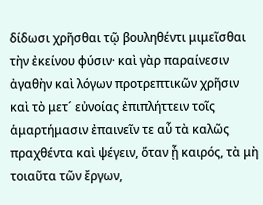δίδωσι χρῆσθαι τῷ βουληθέντι μιμεῖσθαι τὴν ἐκείνου φύσιν· καὶ γὰρ παραίνεσιν ἀγαθὴν καὶ λόγων προτρεπτικῶν χρῆσιν καὶ τὸ μετ´ εὐνοίας ἐπιπλήττειν τοῖς ἁμαρτήμασιν ἐπαινεῖν τε αὖ τὰ καλῶς πραχθέντα καὶ ψέγειν, ὅταν ᾖ καιρός, τὰ μὴ τοιαῦτα τῶν ἔργων,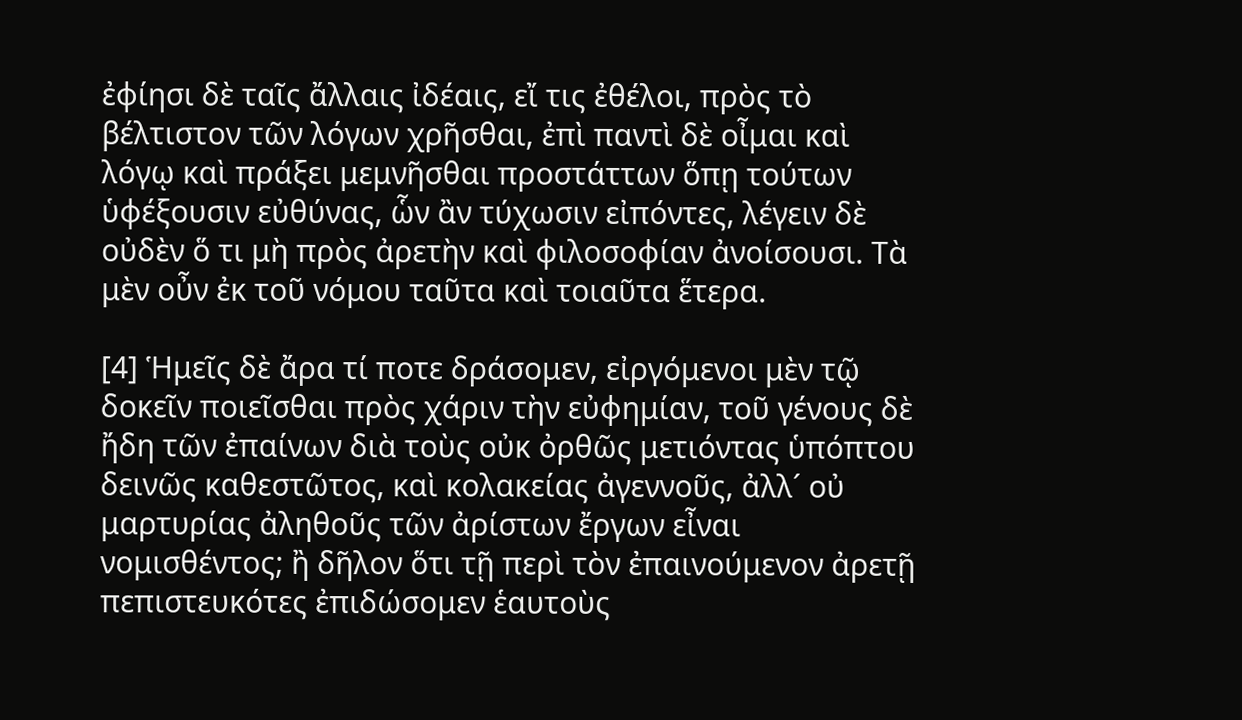ἐφίησι δὲ ταῖς ἄλλαις ἰδέαις, εἴ τις ἐθέλοι, πρὸς τὸ βέλτιστον τῶν λόγων χρῆσθαι, ἐπὶ παντὶ δὲ οἶμαι καὶ λόγῳ καὶ πράξει μεμνῆσθαι προστάττων ὅπῃ τούτων ὑφέξουσιν εὐθύνας, ὧν ἂν τύχωσιν εἰπόντες, λέγειν δὲ οὐδὲν ὅ τι μὴ πρὸς ἀρετὴν καὶ φιλοσοφίαν ἀνοίσουσι. Τὰ μὲν οὖν ἐκ τοῦ νόμου ταῦτα καὶ τοιαῦτα ἕτερα.

[4] Ἡμεῖς δὲ ἄρα τί ποτε δράσομεν, εἰργόμενοι μὲν τῷ δοκεῖν ποιεῖσθαι πρὸς χάριν τὴν εὐφημίαν, τοῦ γένους δὲ ἤδη τῶν ἐπαίνων διὰ τοὺς οὐκ ὀρθῶς μετιόντας ὑπόπτου δεινῶς καθεστῶτος, καὶ κολακείας ἀγεννοῦς, ἀλλ´ οὐ μαρτυρίας ἀληθοῦς τῶν ἀρίστων ἔργων εἶναι νομισθέντος; ἢ δῆλον ὅτι τῇ περὶ τὸν ἐπαινούμενον ἀρετῇ πεπιστευκότες ἐπιδώσομεν ἑαυτοὺς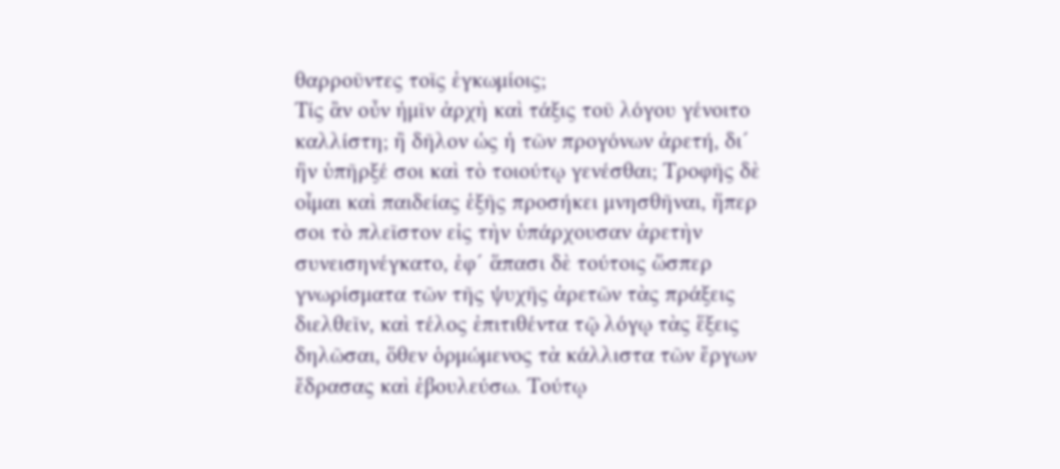θαρροῦντες τοῖς ἐγκωμίοις;
Τίς ἂν οὖν ἡμῖν ἀρχὴ καὶ τάξις τοῦ λόγου γένοιτο καλλίστη; ἢ δῆλον ὡς ἡ τῶν προγόνων ἀρετή, δι´ ἣν ὑπῆρξέ σοι καὶ τὸ τοιούτῳ γενέσθαι; Τροφῆς δὲ οἶμαι καὶ παιδείας ἑξῆς προσήκει μνησθῆναι, ἥπερ σοι τὸ πλεῖστον εἰς τὴν ὑπάρχουσαν ἀρετὴν συνεισηνέγκατο, ἐφ´ ἅπασι δὲ τούτοις ὥσπερ γνωρίσματα τῶν τῆς ψυχῆς ἀρετῶν τὰς πράξεις διελθεῖν, καὶ τέλος ἐπιτιθέντα τῷ λόγῳ τὰς ἕξεις δηλῶσαι, ὅθεν ὁρμώμενος τὰ κάλλιστα τῶν ἔργων ἔδρασας καὶ ἐβουλεύσω. Τούτῳ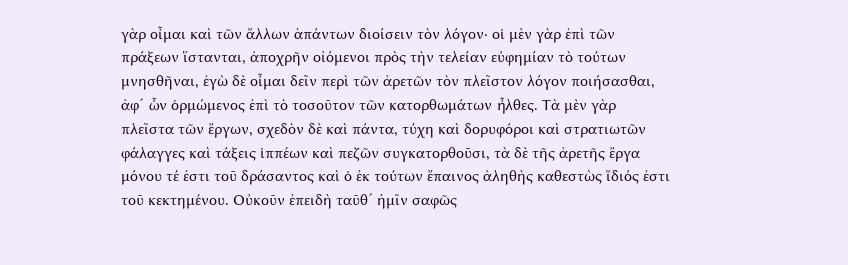γὰρ οἶμαι καὶ τῶν ἄλλων ἁπάντων διοίσειν τὸν λόγον· οἱ μὲν γὰρ ἐπὶ τῶν πράξεων ἵστανται, ἀποχρῆν οἰόμενοι πρὸς τὴν τελείαν εὐφημίαν τὸ τούτων μνησθῆναι, ἐγὼ δὲ οἶμαι δεῖν περὶ τῶν ἀρετῶν τὸν πλεῖστον λόγον ποιήσασθαι, ἀφ´ ὧν ὁρμώμενος ἐπὶ τὸ τοσοῦτον τῶν κατορθωμάτων ἦλθες. Τὰ μὲν γὰρ πλεῖστα τῶν ἔργων, σχεδὸν δὲ καὶ πάντα, τύχη καὶ δορυφόροι καὶ στρατιωτῶν φάλαγγες καὶ τάξεις ἱππέων καὶ πεζῶν συγκατορθοῦσι, τὰ δὲ τῆς ἀρετῆς ἔργα μόνου τέ ἐστι τοῦ δράσαντος καὶ ὁ ἐκ τούτων ἔπαινος ἀληθὴς καθεστὼς ἴδιός ἐστι τοῦ κεκτημένου. Οὐκοῦν ἐπειδὴ ταῦθ´ ἡμῖν σαφῶς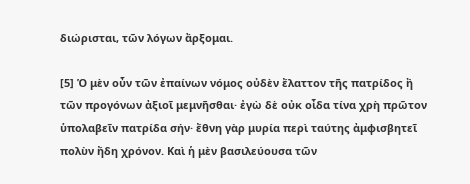διώρισται, τῶν λόγων ἄρξομαι.

[5] Ὁ μὲν οὖν τῶν ἐπαίνων νόμος οὐδὲν ἔλαττον τῆς πατρίδος ἢ τῶν προγόνων ἀξιοῖ μεμνῆσθαι· ἐγὼ δὲ οὐκ οἶδα τίνα χρὴ πρῶτον ὑπολαβεῖν πατρίδα σήν· ἔθνη γὰρ μυρία περὶ ταύτης ἀμφισβητεῖ πολὺν ἤδη χρόνον. Καὶ ἡ μὲν βασιλεύουσα τῶν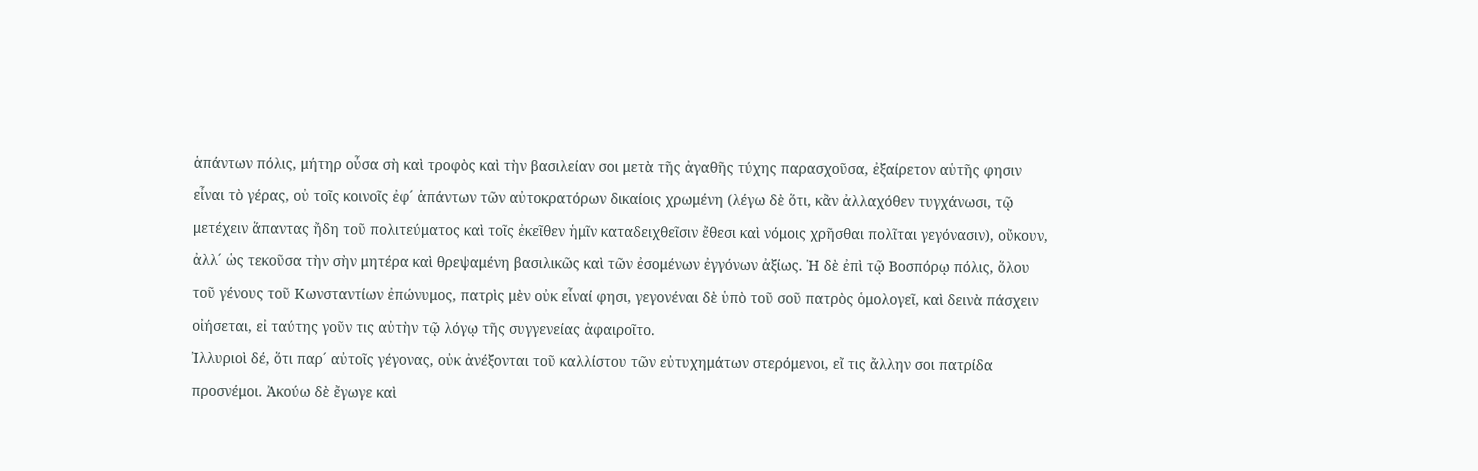ἁπάντων πόλις, μήτηρ οὖσα σὴ καὶ τροφὸς καὶ τὴν βασιλείαν σοι μετὰ τῆς ἀγαθῆς τύχης παρασχοῦσα, ἐξαίρετον αὑτῆς φησιν εἶναι τὸ γέρας, οὐ τοῖς κοινοῖς ἐφ´ ἁπάντων τῶν αὐτοκρατόρων δικαίοις χρωμένη (λέγω δὲ ὅτι, κἂν ἀλλαχόθεν τυγχάνωσι, τῷ μετέχειν ἅπαντας ἤδη τοῦ πολιτεύματος καὶ τοῖς ἐκεῖθεν ἡμῖν καταδειχθεῖσιν ἔθεσι καὶ νόμοις χρῆσθαι πολῖται γεγόνασιν), οὔκουν, ἀλλ´ ὡς τεκοῦσα τὴν σὴν μητέρα καὶ θρεψαμένη βασιλικῶς καὶ τῶν ἐσομένων ἐγγόνων ἀξίως. Ἡ δὲ ἐπὶ τῷ Βοσπόρῳ πόλις, ὅλου τοῦ γένους τοῦ Κωνσταντίων ἐπώνυμος, πατρὶς μὲν οὐκ εἶναί φησι, γεγονέναι δὲ ὑπὸ τοῦ σοῦ πατρὸς ὁμολογεῖ, καὶ δεινὰ πάσχειν οἰήσεται, εἰ ταύτης γοῦν τις αὐτὴν τῷ λόγῳ τῆς συγγενείας ἀφαιροῖτο.
Ἰλλυριοὶ δέ, ὅτι παρ´ αὐτοῖς γέγονας, οὐκ ἀνέξονται τοῦ καλλίστου τῶν εὐτυχημάτων στερόμενοι, εἴ τις ἄλλην σοι πατρίδα προσνέμοι. Ἀκούω δὲ ἔγωγε καὶ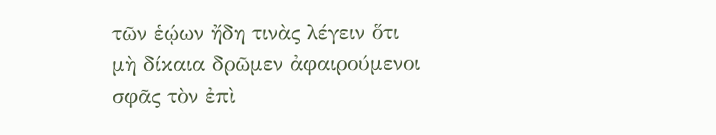τῶν ἑῴων ἤδη τινὰς λέγειν ὅτι μὴ δίκαια δρῶμεν ἀφαιρούμενοι σφᾶς τὸν ἐπὶ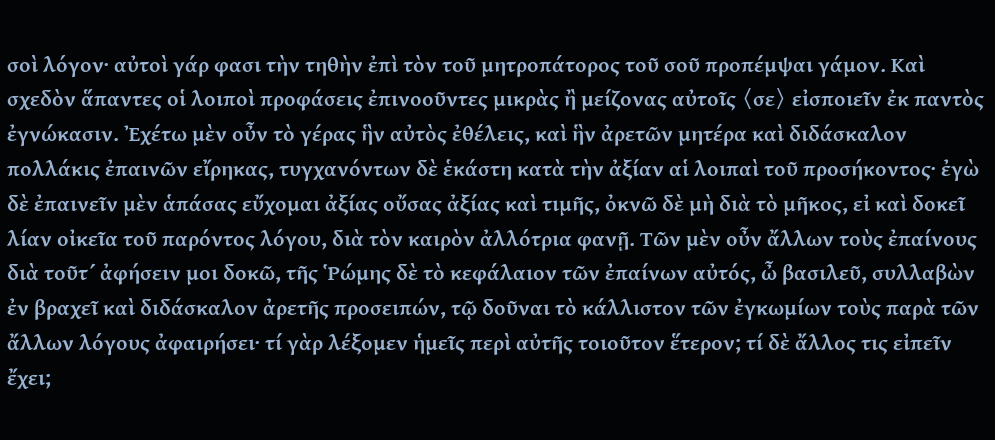σοὶ λόγον· αὐτοὶ γάρ φασι τὴν τηθὴν ἐπὶ τὸν τοῦ μητροπάτορος τοῦ σοῦ προπέμψαι γάμον. Καὶ σχεδὸν ἅπαντες οἱ λοιποὶ προφάσεις ἐπινοοῦντες μικρὰς ἢ μείζονας αὐτοῖς 〈σε〉 εἰσποιεῖν ἐκ παντὸς ἐγνώκασιν. Ἐχέτω μὲν οὖν τὸ γέρας ἣν αὐτὸς ἐθέλεις, καὶ ἣν ἀρετῶν μητέρα καὶ διδάσκαλον πολλάκις ἐπαινῶν εἴρηκας, τυγχανόντων δὲ ἑκάστη κατὰ τὴν ἀξίαν αἱ λοιπαὶ τοῦ προσήκοντος· ἐγὼ δὲ ἐπαινεῖν μὲν ἁπάσας εὔχομαι ἀξίας οὔσας ἀξίας καὶ τιμῆς, ὀκνῶ δὲ μὴ διὰ τὸ μῆκος, εἰ καὶ δοκεῖ λίαν οἰκεῖα τοῦ παρόντος λόγου, διὰ τὸν καιρὸν ἀλλότρια φανῇ. Τῶν μὲν οὖν ἄλλων τοὺς ἐπαίνους διὰ τοῦτ´ ἀφήσειν μοι δοκῶ, τῆς Ῥώμης δὲ τὸ κεφάλαιον τῶν ἐπαίνων αὐτός, ὦ βασιλεῦ, συλλαβὼν ἐν βραχεῖ καὶ διδάσκαλον ἀρετῆς προσειπών, τῷ δοῦναι τὸ κάλλιστον τῶν ἐγκωμίων τοὺς παρὰ τῶν ἄλλων λόγους ἀφαιρήσει· τί γὰρ λέξομεν ἡμεῖς περὶ αὐτῆς τοιοῦτον ἕτερον; τί δὲ ἄλλος τις εἰπεῖν ἔχει;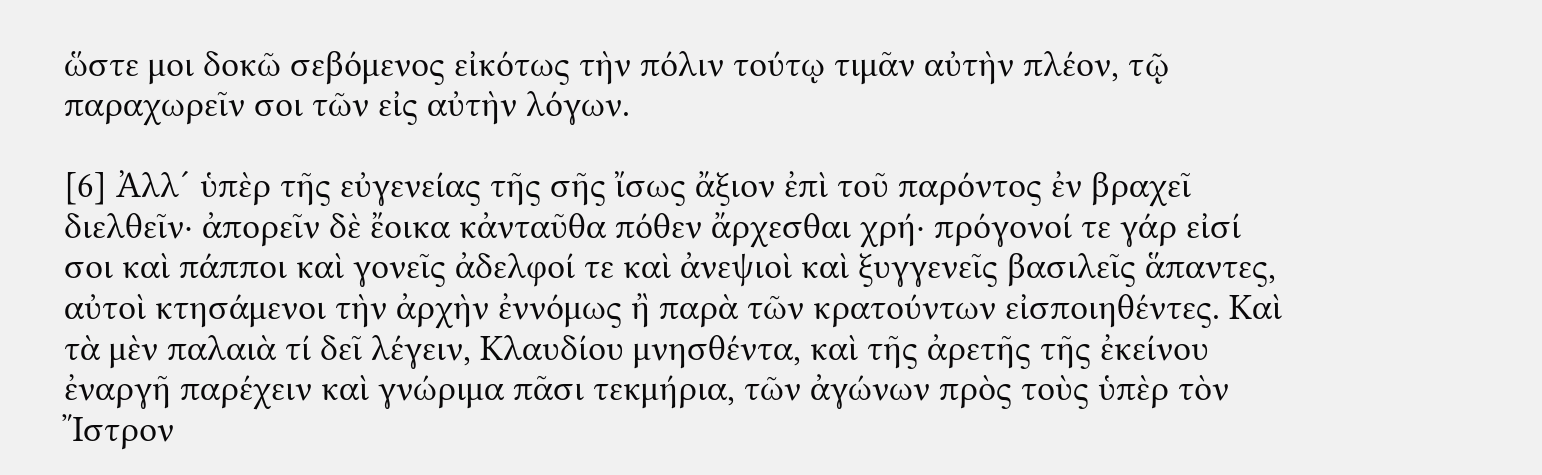ὥστε μοι δοκῶ σεβόμενος εἰκότως τὴν πόλιν τούτῳ τιμᾶν αὐτὴν πλέον, τῷ παραχωρεῖν σοι τῶν εἰς αὐτὴν λόγων.

[6] Ἀλλ´ ὑπὲρ τῆς εὐγενείας τῆς σῆς ἴσως ἄξιον ἐπὶ τοῦ παρόντος ἐν βραχεῖ διελθεῖν· ἀπορεῖν δὲ ἔοικα κἀνταῦθα πόθεν ἄρχεσθαι χρή· πρόγονοί τε γάρ εἰσί σοι καὶ πάπποι καὶ γονεῖς ἀδελφοί τε καὶ ἀνεψιοὶ καὶ ξυγγενεῖς βασιλεῖς ἅπαντες, αὐτοὶ κτησάμενοι τὴν ἀρχὴν ἐννόμως ἢ παρὰ τῶν κρατούντων εἰσποιηθέντες. Καὶ τὰ μὲν παλαιὰ τί δεῖ λέγειν, Κλαυδίου μνησθέντα, καὶ τῆς ἀρετῆς τῆς ἐκείνου ἐναργῆ παρέχειν καὶ γνώριμα πᾶσι τεκμήρια, τῶν ἀγώνων πρὸς τοὺς ὑπὲρ τὸν Ἴστρον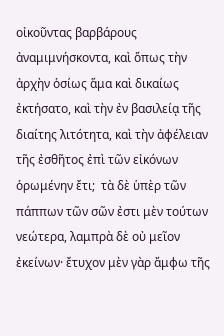οἰκοῦντας βαρβάρους ἀναμιμνήσκοντα, καὶ ὅπως τὴν ἀρχὴν ὁσίως ἅμα καὶ δικαίως ἐκτήσατο, καὶ τὴν ἐν βασιλείᾳ τῆς διαίτης λιτότητα, καὶ τὴν ἀφέλειαν τῆς ἐσθῆτος ἐπὶ τῶν εἰκόνων ὁρωμένην ἔτι;  τὰ δὲ ὑπὲρ τῶν πάππων τῶν σῶν ἐστι μὲν τούτων νεώτερα, λαμπρὰ δὲ οὐ μεῖον ἐκείνων· ἔτυχον μὲν γὰρ ἄμφω τῆς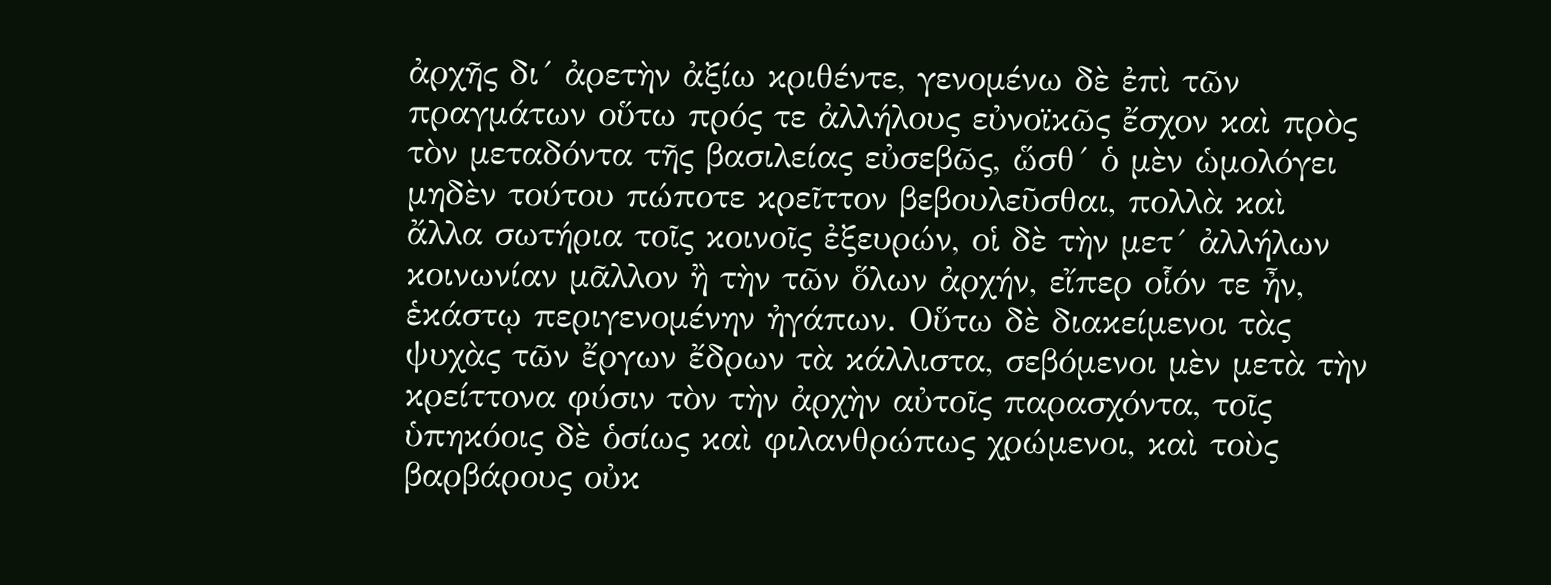ἀρχῆς δι´ ἀρετὴν ἀξίω κριθέντε, γενομένω δὲ ἐπὶ τῶν πραγμάτων οὕτω πρός τε ἀλλήλους εὐνοϊκῶς ἔσχον καὶ πρὸς τὸν μεταδόντα τῆς βασιλείας εὐσεβῶς, ὥσθ´ ὁ μὲν ὡμολόγει μηδὲν τούτου πώποτε κρεῖττον βεβουλεῦσθαι, πολλὰ καὶ ἄλλα σωτήρια τοῖς κοινοῖς ἐξευρών, οἱ δὲ τὴν μετ´ ἀλλήλων κοινωνίαν μᾶλλον ἢ τὴν τῶν ὅλων ἀρχήν, εἴπερ οἷόν τε ἦν, ἑκάστῳ περιγενομένην ἠγάπων. Οὕτω δὲ διακείμενοι τὰς ψυχὰς τῶν ἔργων ἔδρων τὰ κάλλιστα, σεβόμενοι μὲν μετὰ τὴν κρείττονα φύσιν τὸν τὴν ἀρχὴν αὐτοῖς παρασχόντα, τοῖς ὑπηκόοις δὲ ὁσίως καὶ φιλανθρώπως χρώμενοι, καὶ τοὺς βαρβάρους οὐκ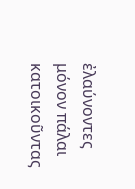ἐλαύνοντες μόνον πάλαι κατοικοῦντας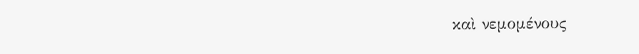καὶ νεμομένους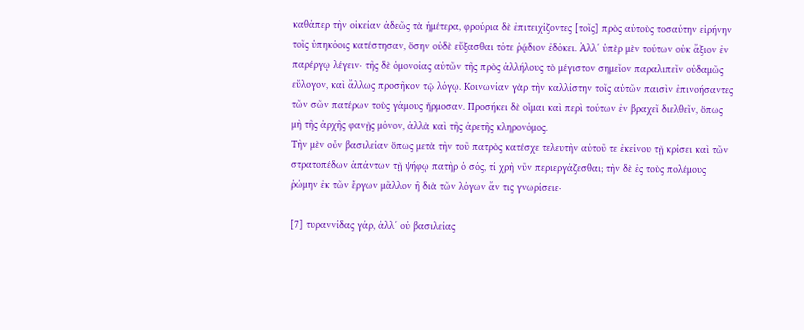καθάπερ τὴν οἰκείαν ἀδεῶς τὰ ἡμέτερα, φρούρια δὲ ἐπιτειχίζοντες [τοῖς] πρὸς αὐτοὺς τοσαύτην εἰρήνην τοῖς ὑπηκόοις κατέστησαν, ὅσην οὐδὲ εὔξασθαι τότε ῥᾴδιον ἐδόκει. Ἀλλ´ ὑπὲρ μὲν τούτων οὐκ ἄξιον ἐν παρέργῳ λέγειν· τῆς δὲ ὁμονοίας αὐτῶν τῆς πρὸς ἀλλήλους τὸ μέγιστον σημεῖον παραλιπεῖν οὐδαμῶς εὔλογον, καὶ ἄλλως προσῆκον τῷ λόγῳ. Κοινωνίαν γὰρ τὴν καλλίστην τοῖς αὑτῶν παισὶν ἐπινοήσαντες τῶν σῶν πατέρων τοὺς γάμους ἥρμοσαν. Προσήκει δὲ οἶμαι καὶ περὶ τούτων ἐν βραχεῖ διελθεῖν, ὅπως μὴ τῆς ἀρχῆς φανῇς μόνον, ἀλλὰ καὶ τῆς ἀρετῆς κληρονόμος.
Τὴν μὲν οὖν βασιλείαν ὅπως μετὰ τὴν τοῦ πατρὸς κατέσχε τελευτὴν αὐτοῦ τε ἐκείνου τῇ κρίσει καὶ τῶν στρατοπέδων ἁπάντων τῇ ψήφῳ πατὴρ ὁ σός, τί χρὴ νῦν περιεργάζεσθαι; τὴν δὲ ἐς τοὺς πολέμους ῥώμην ἐκ τῶν ἔργων μᾶλλον ἢ διὰ τῶν λόγων ἄν τις γνωρίσειε·

[7] τυραννίδας γάρ, ἀλλ´ οὐ βασιλείας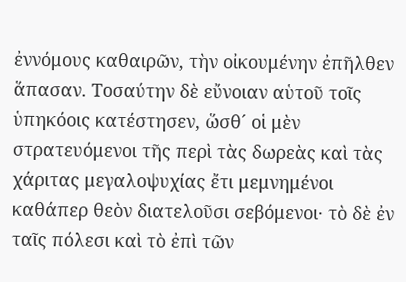ἐννόμους καθαιρῶν, τὴν οἰκουμένην ἐπῆλθεν ἅπασαν. Τοσαύτην δὲ εὔνοιαν αὑτοῦ τοῖς ὑπηκόοις κατέστησεν, ὥσθ´ οἱ μὲν στρατευόμενοι τῆς περὶ τὰς δωρεὰς καὶ τὰς χάριτας μεγαλοψυχίας ἔτι μεμνημένοι καθάπερ θεὸν διατελοῦσι σεβόμενοι· τὸ δὲ ἐν ταῖς πόλεσι καὶ τὸ ἐπὶ τῶν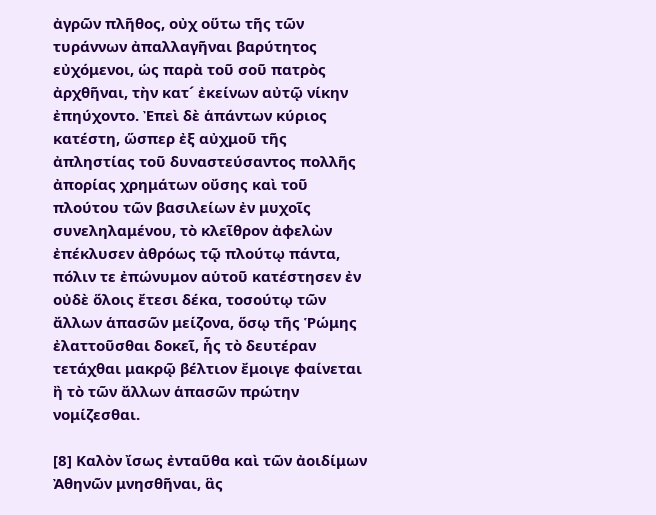ἀγρῶν πλῆθος, οὐχ οὕτω τῆς τῶν τυράννων ἀπαλλαγῆναι βαρύτητος εὐχόμενοι, ὡς παρὰ τοῦ σοῦ πατρὸς ἀρχθῆναι, τὴν κατ´ ἐκείνων αὐτῷ νίκην ἐπηύχοντο. Ἐπεὶ δὲ ἁπάντων κύριος κατέστη, ὥσπερ ἐξ αὐχμοῦ τῆς ἀπληστίας τοῦ δυναστεύσαντος πολλῆς ἀπορίας χρημάτων οὔσης καὶ τοῦ πλούτου τῶν βασιλείων ἐν μυχοῖς συνεληλαμένου, τὸ κλεῖθρον ἀφελὼν ἐπέκλυσεν ἀθρόως τῷ πλούτῳ πάντα, πόλιν τε ἐπώνυμον αὑτοῦ κατέστησεν ἐν οὐδὲ ὅλοις ἔτεσι δέκα, τοσούτῳ τῶν ἄλλων ἁπασῶν μείζονα, ὅσῳ τῆς Ῥώμης ἐλαττοῦσθαι δοκεῖ, ἧς τὸ δευτέραν τετάχθαι μακρῷ βέλτιον ἔμοιγε φαίνεται ἢ τὸ τῶν ἄλλων ἁπασῶν πρώτην νομίζεσθαι.

[8] Καλὸν ἴσως ἐνταῦθα καὶ τῶν ἀοιδίμων Ἀθηνῶν μνησθῆναι, ἃς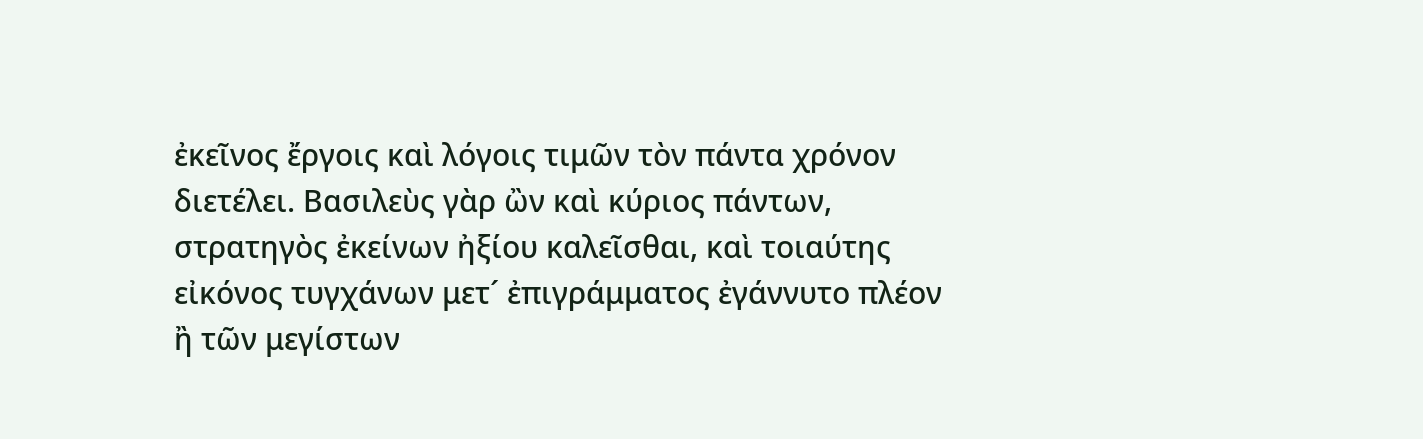ἐκεῖνος ἔργοις καὶ λόγοις τιμῶν τὸν πάντα χρόνον διετέλει. Βασιλεὺς γὰρ ὢν καὶ κύριος πάντων, στρατηγὸς ἐκείνων ἠξίου καλεῖσθαι, καὶ τοιαύτης εἰκόνος τυγχάνων μετ´ ἐπιγράμματος ἐγάννυτο πλέον ἢ τῶν μεγίστων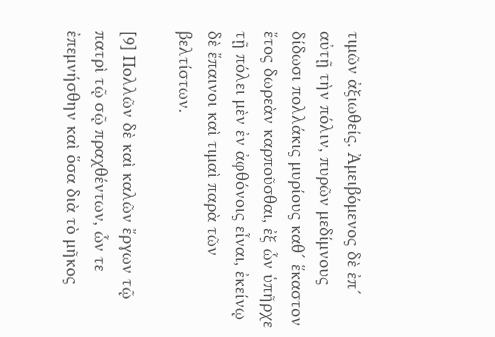τιμῶν ἀξιωθείς. Ἀμειβόμενος δὲ ἐπ´ αὐτῇ τὴν πόλιν, πυρῶν μεδίμνους δίδωσι πολλάκις μυρίους καθ´ ἕκαστον ἔτος δωρεὰν καρποῦσθαι, ἐξ ὧν ὑπῆρχε τῇ πόλει μὲν ἐν ἀφθόνοις εἶναι, ἐκείνῳ δὲ ἔπαινοι καὶ τιμαὶ παρὰ τῶν βελτίστων.

[9] Πολλῶν δὲ καὶ καλῶν ἔργων τῷ πατρὶ τῷ σῷ πραχθέντων, ὧν τε ἐπεμνήσθην καὶ ὅσα διὰ τὸ μῆκος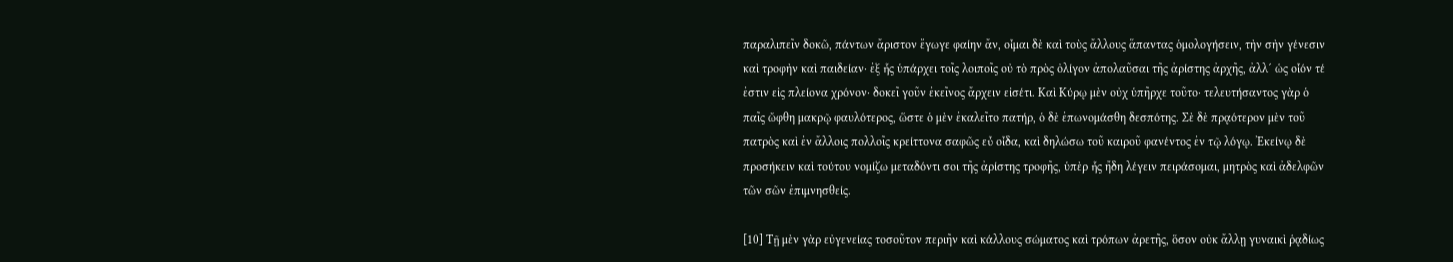παραλιπεῖν δοκῶ, πάντων ἄριστον ἔγωγε φαίην ἄν, οἶμαι δὲ καὶ τοὺς ἄλλους ἅπαντας ὁμολογήσειν, τὴν σὴν γένεσιν καὶ τροφὴν καὶ παιδείαν· ἐξ ἧς ὑπάρχει τοῖς λοιποῖς οὐ τὸ πρὸς ὀλίγον ἀπολαῦσαι τῆς ἀρίστης ἀρχῆς, ἀλλ´ ὡς οἷόν τέ ἐστιν εἰς πλείονα χρόνον· δοκεῖ γοῦν ἐκεῖνος ἄρχειν εἰσέτι. Καὶ Κύρῳ μὲν οὐχ ὑπῆρχε τοῦτο· τελευτήσαντος γὰρ ὁ παῖς ὤφθη μακρῷ φαυλότερος, ὥστε ὁ μὲν ἐκαλεῖτο πατήρ, ὁ δὲ ἐπωνομάσθη δεσπότης. Σὲ δὲ πρᾳότερον μὲν τοῦ πατρὸς καὶ ἐν ἄλλοις πολλοῖς κρείττονα σαφῶς εὖ οἶδα, καὶ δηλώσω τοῦ καιροῦ φανέντος ἐν τῷ λόγῳ. Ἐκείνῳ δὲ προσήκειν καὶ τούτου νομίζω μεταδόντι σοι τῆς ἀρίστης τροφῆς, ὑπὲρ ἧς ἤδη λέγειν πειράσομαι, μητρὸς καὶ ἀδελφῶν τῶν σῶν ἐπιμνησθείς.

[10] Τῇ μὲν γὰρ εὐγενείας τοσοῦτον περιῆν καὶ κάλλους σώματος καὶ τρόπων ἀρετῆς, ὅσον οὐκ ἄλλῃ γυναικὶ ῥᾳδίως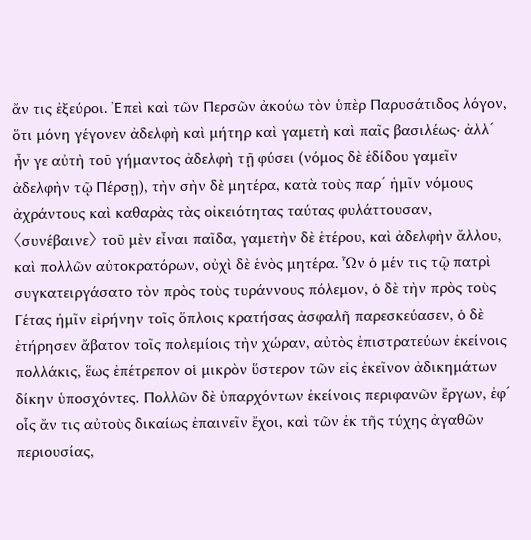ἄν τις ἐξεύροι. Ἐπεὶ καὶ τῶν Περσῶν ἀκούω τὸν ὑπὲρ Παρυσάτιδος λόγον, ὅτι μόνη γέγονεν ἀδελφὴ καὶ μήτηρ καὶ γαμετὴ καὶ παῖς βασιλέως· ἀλλ´ ἦν γε αὐτὴ τοῦ γήμαντος ἀδελφὴ τῇ φύσει (νόμος δὲ ἐδίδου γαμεῖν ἀδελφὴν τῷ Πέρσῃ), τὴν σὴν δὲ μητέρα, κατὰ τοὺς παρ´ ἡμῖν νόμους ἀχράντους καὶ καθαρὰς τὰς οἰκειότητας ταύτας φυλάττουσαν, 〈συνέβαινε〉 τοῦ μὲν εἶναι παῖδα, γαμετὴν δὲ ἑτέρου, καὶ ἀδελφὴν ἄλλου, καὶ πολλῶν αὐτοκρατόρων, οὐχὶ δὲ ἑνὸς μητέρα. Ὧν ὁ μέν τις τῷ πατρὶ συγκατειργάσατο τὸν πρὸς τοὺς τυράννους πόλεμον, ὁ δὲ τὴν πρὸς τοὺς Γέτας ἡμῖν εἰρήνην τοῖς ὅπλοις κρατήσας ἀσφαλῆ παρεσκεύασεν, ὁ δὲ ἐτήρησεν ἄβατον τοῖς πολεμίοις τὴν χώραν, αὐτὸς ἐπιστρατεύων ἐκείνοις πολλάκις, ἕως ἐπέτρεπον οἱ μικρὸν ὕστερον τῶν εἰς ἐκεῖνον ἀδικημάτων δίκην ὑποσχόντες. Πολλῶν δὲ ὑπαρχόντων ἐκείνοις περιφανῶν ἔργων, ἐφ´ οἷς ἄν τις αὐτοὺς δικαίως ἐπαινεῖν ἔχοι, καὶ τῶν ἐκ τῆς τύχης ἀγαθῶν περιουσίας,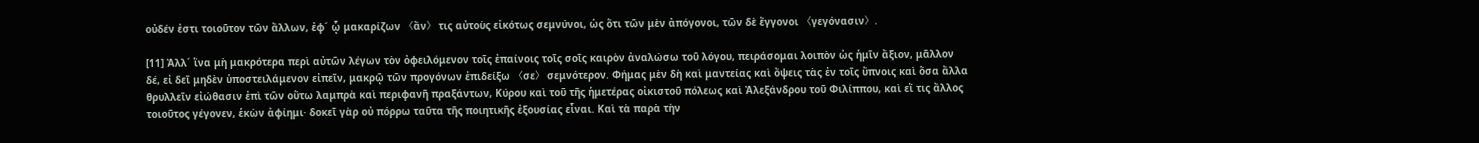οὐδέν ἐστι τοιοῦτον τῶν ἄλλων, ἐφ´ ᾧ μακαρίζων 〈ἄν〉 τις αὐτοὺς εἰκότως σεμνύνοι, ὡς ὅτι τῶν μὲν ἀπόγονοι, τῶν δὲ ἔγγονοι 〈γεγόνασιν〉.

[11] Ἀλλ´ ἵνα μὴ μακρότερα περὶ αὐτῶν λέγων τὸν ὀφειλόμενον τοῖς ἐπαίνοις τοῖς σοῖς καιρὸν ἀναλώσω τοῦ λόγου, πειράσομαι λοιπὸν ὡς ἡμῖν ἄξιον, μᾶλλον δέ, εἰ δεῖ μηδὲν ὑποστειλάμενον εἰπεῖν, μακρῷ τῶν προγόνων ἐπιδείξω 〈σε〉 σεμνότερον. Φήμας μὲν δὴ καὶ μαντείας καὶ ὄψεις τὰς ἐν τοῖς ὕπνοις καὶ ὅσα ἄλλα θρυλλεῖν εἰώθασιν ἐπὶ τῶν οὕτω λαμπρὰ καὶ περιφανῆ πραξάντων, Κύρου καὶ τοῦ τῆς ἡμετέρας οἰκιστοῦ πόλεως καὶ Ἀλεξάνδρου τοῦ Φιλίππου, καὶ εἴ τις ἄλλος τοιοῦτος γέγονεν, ἑκὼν ἀφίημι· δοκεῖ γὰρ οὐ πόρρω ταῦτα τῆς ποιητικῆς ἐξουσίας εἶναι. Καὶ τὰ παρὰ τὴν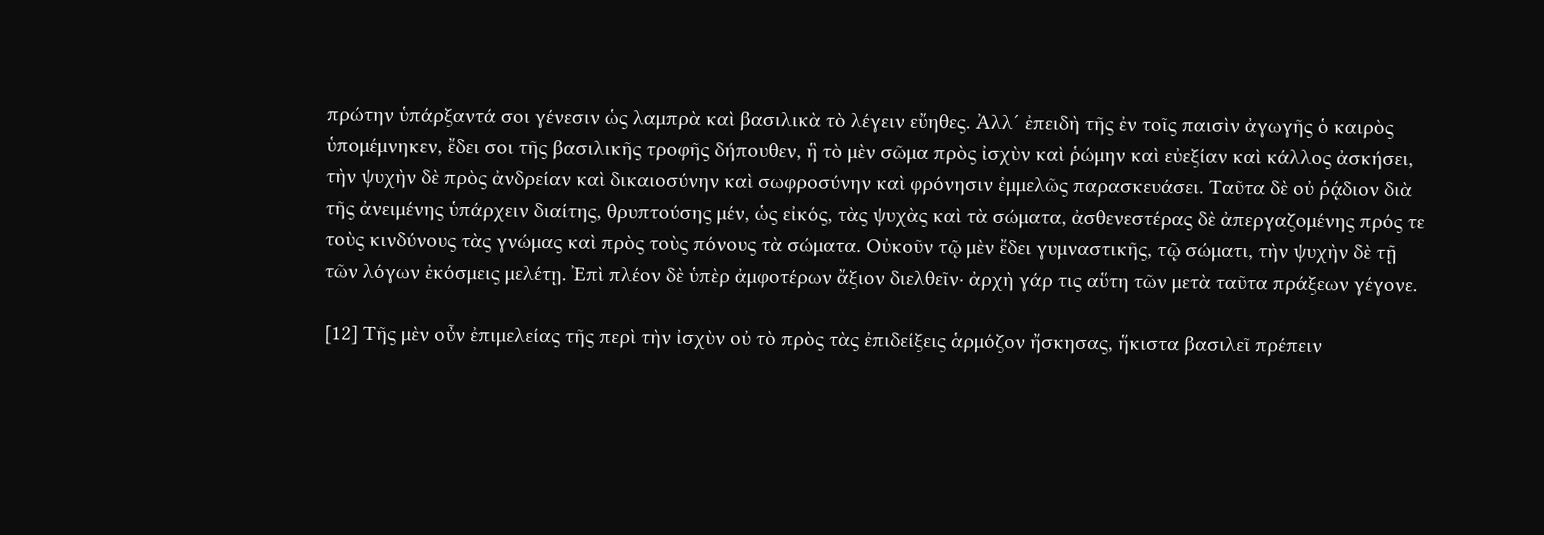πρώτην ὑπάρξαντά σοι γένεσιν ὡς λαμπρὰ καὶ βασιλικὰ τὸ λέγειν εὔηθες. Ἀλλ´ ἐπειδὴ τῆς ἐν τοῖς παισὶν ἀγωγῆς ὁ καιρὸς ὑπομέμνηκεν, ἔδει σοι τῆς βασιλικῆς τροφῆς δήπουθεν, ἣ τὸ μὲν σῶμα πρὸς ἰσχὺν καὶ ῥώμην καὶ εὐεξίαν καὶ κάλλος ἀσκήσει, τὴν ψυχὴν δὲ πρὸς ἀνδρείαν καὶ δικαιοσύνην καὶ σωφροσύνην καὶ φρόνησιν ἐμμελῶς παρασκευάσει. Ταῦτα δὲ οὐ ῥᾴδιον διὰ τῆς ἀνειμένης ὑπάρχειν διαίτης, θρυπτούσης μέν, ὡς εἰκός, τὰς ψυχὰς καὶ τὰ σώματα, ἀσθενεστέρας δὲ ἀπεργαζομένης πρός τε τοὺς κινδύνους τὰς γνώμας καὶ πρὸς τοὺς πόνους τὰ σώματα. Οὐκοῦν τῷ μὲν ἔδει γυμναστικῆς, τῷ σώματι, τὴν ψυχὴν δὲ τῇ τῶν λόγων ἐκόσμεις μελέτῃ. Ἐπὶ πλέον δὲ ὑπὲρ ἀμφοτέρων ἄξιον διελθεῖν· ἀρχὴ γάρ τις αὕτη τῶν μετὰ ταῦτα πράξεων γέγονε.

[12] Τῆς μὲν οὖν ἐπιμελείας τῆς περὶ τὴν ἰσχὺν οὐ τὸ πρὸς τὰς ἐπιδείξεις ἁρμόζον ἤσκησας, ἥκιστα βασιλεῖ πρέπειν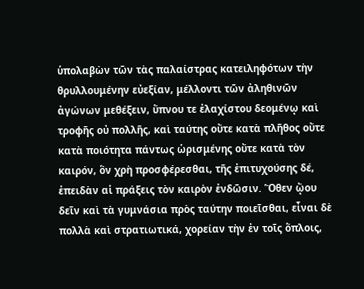ὑπολαβὼν τῶν τὰς παλαίστρας κατειληφότων τὴν θρυλλουμένην εὐεξίαν, μέλλοντι τῶν ἀληθινῶν ἀγώνων μεθέξειν, ὕπνου τε ἐλαχίστου δεομένῳ καὶ τροφῆς οὐ πολλῆς, καὶ ταύτης οὔτε κατὰ πλῆθος οὔτε κατὰ ποιότητα πάντως ὡρισμένης οὔτε κατὰ τὸν καιρόν, ὃν χρὴ προσφέρεσθαι, τῆς ἐπιτυχούσης δέ, ἐπειδὰν αἱ πράξεις τὸν καιρὸν ἐνδῶσιν. Ὅθεν ᾤου δεῖν καὶ τὰ γυμνάσια πρὸς ταύτην ποιεῖσθαι, εἶναι δὲ πολλὰ καὶ στρατιωτικά, χορείαν τὴν ἐν τοῖς ὅπλοις,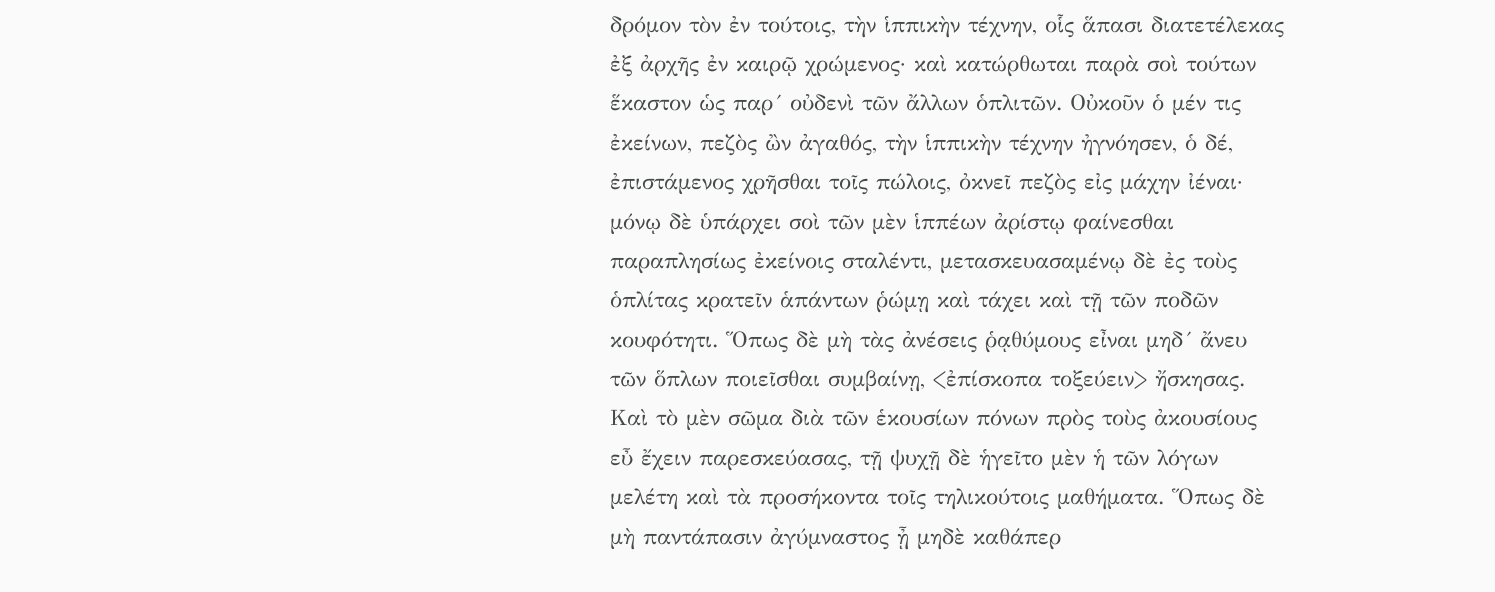δρόμον τὸν ἐν τούτοις, τὴν ἱππικὴν τέχνην, οἷς ἅπασι διατετέλεκας ἐξ ἀρχῆς ἐν καιρῷ χρώμενος· καὶ κατώρθωται παρὰ σοὶ τούτων ἕκαστον ὡς παρ´ οὐδενὶ τῶν ἄλλων ὁπλιτῶν. Οὐκοῦν ὁ μέν τις ἐκείνων, πεζὸς ὢν ἀγαθός, τὴν ἱππικὴν τέχνην ἠγνόησεν, ὁ δέ, ἐπιστάμενος χρῆσθαι τοῖς πώλοις, ὀκνεῖ πεζὸς εἰς μάχην ἰέναι· μόνῳ δὲ ὑπάρχει σοὶ τῶν μὲν ἱππέων ἀρίστῳ φαίνεσθαι παραπλησίως ἐκείνοις σταλέντι, μετασκευασαμένῳ δὲ ἐς τοὺς ὁπλίτας κρατεῖν ἁπάντων ῥώμῃ καὶ τάχει καὶ τῇ τῶν ποδῶν κουφότητι. Ὅπως δὲ μὴ τὰς ἀνέσεις ῥᾳθύμους εἶναι μηδ´ ἄνευ τῶν ὅπλων ποιεῖσθαι συμβαίνῃ, <ἐπίσκοπα τοξεύειν> ἤσκησας.
Καὶ τὸ μὲν σῶμα διὰ τῶν ἑκουσίων πόνων πρὸς τοὺς ἀκουσίους εὖ ἔχειν παρεσκεύασας, τῇ ψυχῇ δὲ ἡγεῖτο μὲν ἡ τῶν λόγων μελέτη καὶ τὰ προσήκοντα τοῖς τηλικούτοις μαθήματα. Ὅπως δὲ μὴ παντάπασιν ἀγύμναστος ᾖ μηδὲ καθάπερ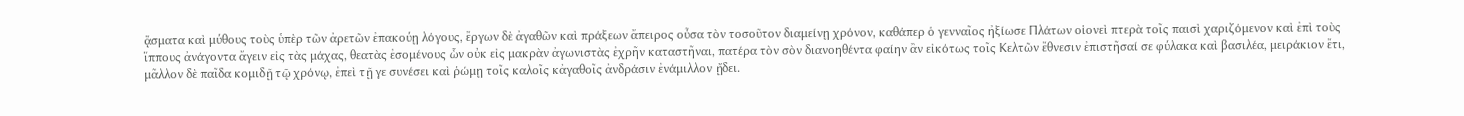ᾄσματα καὶ μύθους τοὺς ὑπὲρ τῶν ἀρετῶν ἐπακούῃ λόγους, ἔργων δὲ ἀγαθῶν καὶ πράξεων ἄπειρος οὖσα τὸν τοσοῦτον διαμείνῃ χρόνον, καθάπερ ὁ γενναῖος ἠξίωσε Πλάτων οἱονεὶ πτερὰ τοῖς παισὶ χαριζόμενον καὶ ἐπὶ τοὺς ἵππους ἀνάγοντα ἄγειν εἰς τὰς μάχας, θεατὰς ἐσομένους ὧν οὐκ εἰς μακρὰν ἀγωνιστὰς ἐχρῆν καταστῆναι, πατέρα τὸν σὸν διανοηθέντα φαίην ἂν εἰκότως τοῖς Κελτῶν ἔθνεσιν ἐπιστῆσαί σε φύλακα καὶ βασιλέα, μειράκιον ἔτι, μᾶλλον δὲ παῖδα κομιδῇ τῷ χρόνῳ, ἐπεὶ τῇ γε συνέσει καὶ ῥώμῃ τοῖς καλοῖς κἀγαθοῖς ἀνδράσιν ἐνάμιλλον ᾔδει.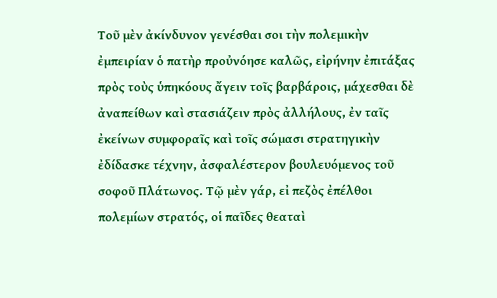Τοῦ μὲν ἀκίνδυνον γενέσθαι σοι τὴν πολεμικὴν ἐμπειρίαν ὁ πατὴρ προὐνόησε καλῶς, εἰρήνην ἐπιτάξας πρὸς τοὺς ὑπηκόους ἄγειν τοῖς βαρβάροις, μάχεσθαι δὲ ἀναπείθων καὶ στασιάζειν πρὸς ἀλλήλους, ἐν ταῖς ἐκείνων συμφοραῖς καὶ τοῖς σώμασι στρατηγικὴν ἐδίδασκε τέχνην, ἀσφαλέστερον βουλευόμενος τοῦ σοφοῦ Πλάτωνος. Τῷ μὲν γάρ, εἰ πεζὸς ἐπέλθοι πολεμίων στρατός, οἱ παῖδες θεαταὶ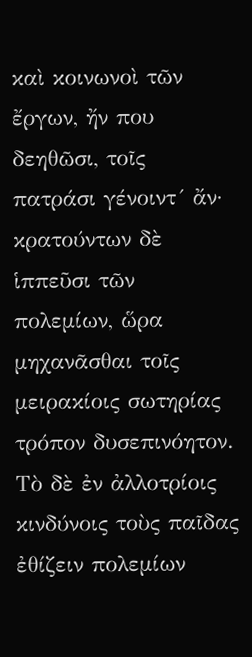καὶ κοινωνοὶ τῶν ἔργων, ἤν που δεηθῶσι, τοῖς πατράσι γένοιντ´ ἄν· κρατούντων δὲ ἱππεῦσι τῶν πολεμίων, ὥρα μηχανᾶσθαι τοῖς μειρακίοις σωτηρίας τρόπον δυσεπινόητον. Τὸ δὲ ἐν ἀλλοτρίοις κινδύνοις τοὺς παῖδας ἐθίζειν πολεμίων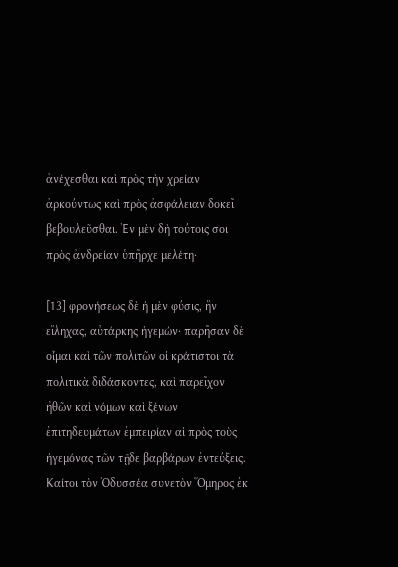ἀνέχεσθαι καὶ πρὸς τὴν χρείαν ἀρκούντως καὶ πρὸς ἀσφάλειαν δοκεῖ βεβουλεῦσθαι. Ἐν μὲν δὴ τούτοις σοι πρὸς ἀνδρείαν ὑπῆρχε μελέτη·

[13] φρονήσεως δὲ ἡ μὲν φύσις, ἣν εἴληχας, αὐτάρκης ἡγεμών· παρῆσαν δὲ οἶμαι καὶ τῶν πολιτῶν οἱ κράτιστοι τὰ πολιτικὰ διδάσκοντες, καὶ παρεῖχον ἠθῶν καὶ νόμων καὶ ξένων ἐπιτηδευμάτων ἐμπειρίαν αἱ πρὸς τοὺς ἡγεμόνας τῶν τῇδε βαρβάρων ἐντεύξεις. Καίτοι τὸν Ὀδυσσέα συνετὸν Ὅμηρος ἐκ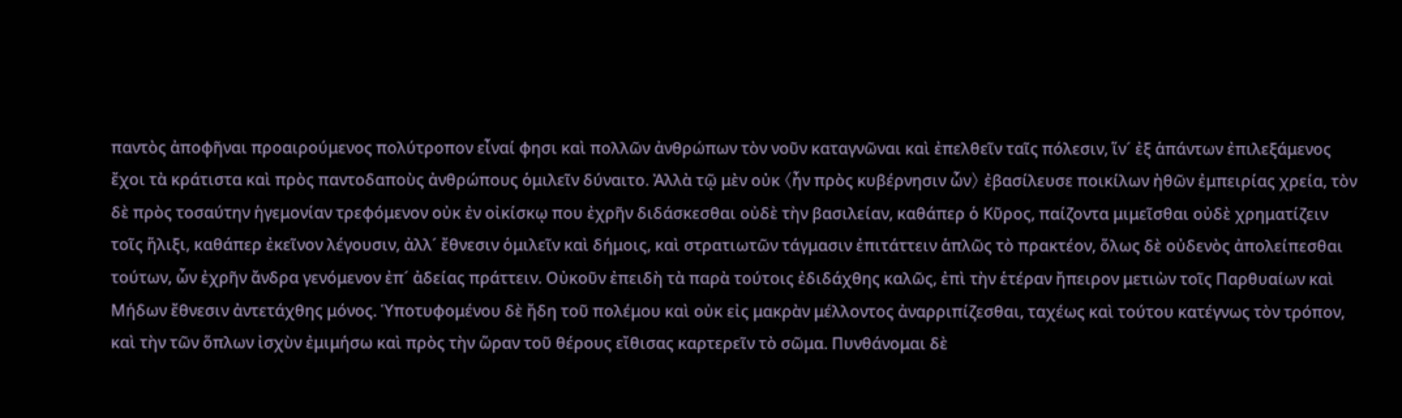παντὸς ἀποφῆναι προαιρούμενος πολύτροπον εἶναί φησι καὶ πολλῶν ἀνθρώπων τὸν νοῦν καταγνῶναι καὶ ἐπελθεῖν ταῖς πόλεσιν, ἵν´ ἐξ ἁπάντων ἐπιλεξάμενος ἔχοι τὰ κράτιστα καὶ πρὸς παντοδαποὺς ἀνθρώπους ὁμιλεῖν δύναιτο. Ἀλλὰ τῷ μὲν οὐκ 〈ἦν πρὸς κυβέρνησιν ὧν〉 ἐβασίλευσε ποικίλων ἠθῶν ἐμπειρίας χρεία, τὸν δὲ πρὸς τοσαύτην ἡγεμονίαν τρεφόμενον οὐκ ἐν οἰκίσκῳ που ἐχρῆν διδάσκεσθαι οὐδὲ τὴν βασιλείαν, καθάπερ ὁ Κῦρος, παίζοντα μιμεῖσθαι οὐδὲ χρηματίζειν τοῖς ἥλιξι, καθάπερ ἐκεῖνον λέγουσιν, ἀλλ´ ἔθνεσιν ὁμιλεῖν καὶ δήμοις, καὶ στρατιωτῶν τάγμασιν ἐπιτάττειν ἁπλῶς τὸ πρακτέον, ὅλως δὲ οὐδενὸς ἀπολείπεσθαι τούτων, ὧν ἐχρῆν ἄνδρα γενόμενον ἐπ´ ἀδείας πράττειν. Οὐκοῦν ἐπειδὴ τὰ παρὰ τούτοις ἐδιδάχθης καλῶς, ἐπὶ τὴν ἑτέραν ἤπειρον μετιὼν τοῖς Παρθυαίων καὶ Μήδων ἔθνεσιν ἀντετάχθης μόνος. Ὑποτυφομένου δὲ ἤδη τοῦ πολέμου καὶ οὐκ εἰς μακρὰν μέλλοντος ἀναρριπίζεσθαι, ταχέως καὶ τούτου κατέγνως τὸν τρόπον, καὶ τὴν τῶν ὅπλων ἰσχὺν ἐμιμήσω καὶ πρὸς τὴν ὥραν τοῦ θέρους εἴθισας καρτερεῖν τὸ σῶμα. Πυνθάνομαι δὲ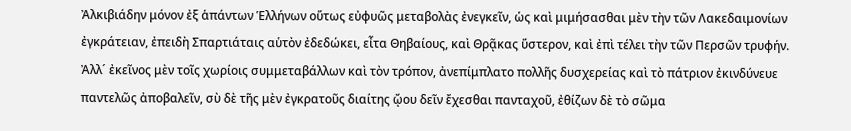Ἀλκιβιάδην μόνον ἐξ ἁπάντων Ἑλλήνων οὕτως εὐφυῶς μεταβολὰς ἐνεγκεῖν, ὡς καὶ μιμήσασθαι μὲν τὴν τῶν Λακεδαιμονίων ἐγκράτειαν, ἐπειδὴ Σπαρτιάταις αὑτὸν ἐδεδώκει, εἶτα Θηβαίους, καὶ Θρᾷκας ὕστερον, καὶ ἐπὶ τέλει τὴν τῶν Περσῶν τρυφήν. Ἀλλ´ ἐκεῖνος μὲν τοῖς χωρίοις συμμεταβάλλων καὶ τὸν τρόπον, ἀνεπίμπλατο πολλῆς δυσχερείας καὶ τὸ πάτριον ἐκινδύνευε παντελῶς ἀποβαλεῖν, σὺ δὲ τῆς μὲν ἐγκρατοῦς διαίτης ᾤου δεῖν ἔχεσθαι πανταχοῦ, ἐθίζων δὲ τὸ σῶμα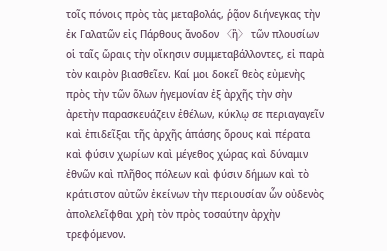τοῖς πόνοις πρὸς τὰς μεταβολάς, ῥᾷον διήνεγκας τὴν ἐκ Γαλατῶν εἰς Πάρθους ἄνοδον 〈ἢ〉 τῶν πλουσίων οἱ ταῖς ὥραις τὴν οἴκησιν συμμεταβάλλοντες, εἰ παρὰ τὸν καιρὸν βιασθεῖεν. Καί μοι δοκεῖ θεὸς εὐμενὴς πρὸς τὴν τῶν ὅλων ἡγεμονίαν ἐξ ἀρχῆς τὴν σὴν ἀρετὴν παρασκευάζειν ἐθέλων, κύκλῳ σε περιαγαγεῖν καὶ ἐπιδεῖξαι τῆς ἀρχῆς ἁπάσης ὅρους καὶ πέρατα καὶ φύσιν χωρίων καὶ μέγεθος χώρας καὶ δύναμιν ἐθνῶν καὶ πλῆθος πόλεων καὶ φύσιν δήμων καὶ τὸ κράτιστον αὐτῶν ἐκείνων τὴν περιουσίαν ὧν οὐδενὸς ἀπολελεῖφθαι χρὴ τὸν πρὸς τοσαύτην ἀρχὴν τρεφόμενον.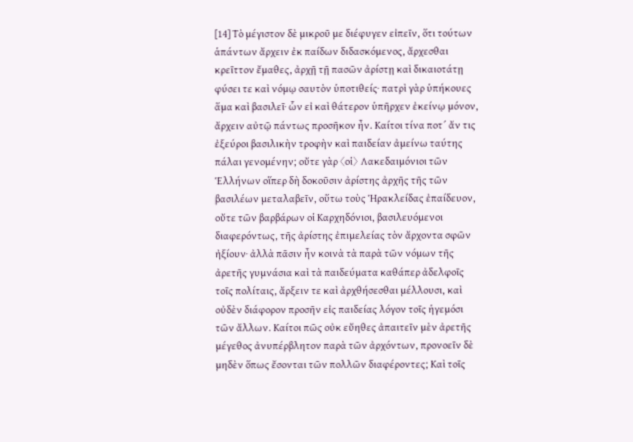[14] Τὸ μέγιστον δὲ μικροῦ με διέφυγεν εἰπεῖν, ὅτι τούτων ἁπάντων ἄρχειν ἐκ παίδων διδασκόμενος, ἄρχεσθαι κρεῖττον ἔμαθες, ἀρχῇ τῇ πασῶν ἀρίστῃ καὶ δικαιοτάτῃ φύσει τε καὶ νόμῳ σαυτὸν ὑποτιθείς· πατρὶ γὰρ ὑπήκουες ἅμα καὶ βασιλεῖ· ὧν εἰ καὶ θάτερον ὑπῆρχεν ἐκείνῳ μόνον, ἄρχειν αὐτῷ πάντως προσῆκον ἦν. Καίτοι τίνα ποτ´ ἄν τις ἐξεύροι βασιλικὴν τροφὴν καὶ παιδείαν ἀμείνω ταύτης πάλαι γενομένην; οὔτε γὰρ 〈οἱ〉 Λακεδαιμόνιοι τῶν Ἑλλήνων οἵπερ δὴ δοκοῦσιν ἀρίστης ἀρχῆς τῆς τῶν βασιλέων μεταλαβεῖν, οὕτω τοὺς Ἡρακλείδας ἐπαίδευον, οὔτε τῶν βαρβάρων οἱ Καρχηδόνιοι, βασιλευόμενοι διαφερόντως, τῆς ἀρίστης ἐπιμελείας τὸν ἄρχοντα σφῶν ἠξίουν· ἀλλὰ πᾶσιν ἦν κοινὰ τὰ παρὰ τῶν νόμων τῆς ἀρετῆς γυμνάσια καὶ τὰ παιδεύματα καθάπερ ἀδελφοῖς τοῖς πολίταις, ἄρξειν τε καὶ ἀρχθήσεσθαι μέλλουσι, καὶ οὐδὲν διάφορον προσῆν εἰς παιδείας λόγον τοῖς ἡγεμόσι τῶν ἄλλων. Καίτοι πῶς οὐκ εὔηθες ἀπαιτεῖν μὲν ἀρετῆς μέγεθος ἀνυπέρβλητον παρὰ τῶν ἀρχόντων, προνοεῖν δὲ μηδὲν ὅπως ἔσονται τῶν πολλῶν διαφέροντες; Καὶ τοῖς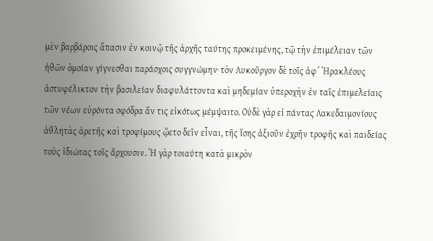μὲν βαρβάροις ἅπασιν ἐν κοινῷ τῆς ἀρχῆς ταύτης προκειμένης, τῷ τὴν ἐπιμέλειαν τῶν ἠθῶν ὁμοίαν γίγνεσθαι παράσχοις συγγνώμην· τὸν Λυκοῦργον δὲ τοῖς ἀφ´ Ἡρακλέους ἀστυφέλικτον τὴν βασιλείαν διαφυλάττοντα καὶ μηδεμίαν ὑπεροχὴν ἐν ταῖς ἐπιμελείαις τῶν νέων εὑρόντα σφόδρα ἄν τις εἰκότως μέμψαιτο. Οὐδὲ γὰρ εἰ πάντας Λακεδαιμονίους ἀθλητὰς ἀρετῆς καὶ τροφίμους ᾤετο δεῖν εἶναι, τῆς ἴσης ἀξιοῦν ἐχρῆν τροφῆς καὶ παιδείας τοὺς ἰδιώτας τοῖς ἄρχουσιν. Ἡ γὰρ τοιαύτη κατὰ μικρὸν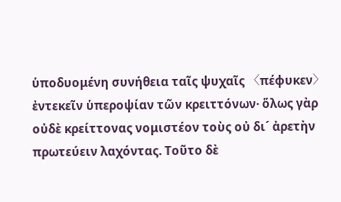ὑποδυομένη συνήθεια ταῖς ψυχαῖς 〈πέφυκεν〉 ἐντεκεῖν ὑπεροψίαν τῶν κρειττόνων· ὅλως γὰρ οὐδὲ κρείττονας νομιστέον τοὺς οὐ δι´ ἀρετὴν πρωτεύειν λαχόντας. Τοῦτο δὲ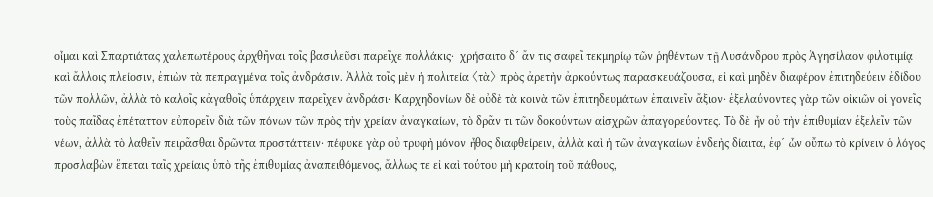οἶμαι καὶ Σπαρτιάτας χαλεπωτέρους ἀρχθῆναι τοῖς βασιλεῦσι παρεῖχε πολλάκις·  χρήσαιτο δ´ ἄν τις σαφεῖ τεκμηρίῳ τῶν ῥηθέντων τῇ Λυσάνδρου πρὸς Ἀγησίλαον φιλοτιμίᾳ καὶ ἄλλοις πλείοσιν, ἐπιὼν τὰ πεπραγμένα τοῖς ἀνδράσιν. Ἀλλὰ τοῖς μὲν ἡ πολιτεία 〈τὰ〉 πρὸς ἀρετὴν ἀρκούντως παρασκευάζουσα, εἰ καὶ μηδὲν διαφέρον ἐπιτηδεύειν ἐδίδου τῶν πολλῶν, ἀλλὰ τὸ καλοῖς κἀγαθοῖς ὑπάρχειν παρεῖχεν ἀνδράσι· Καρχηδονίων δὲ οὐδὲ τὰ κοινὰ τῶν ἐπιτηδευμάτων ἐπαινεῖν ἄξιον· ἐξελαύνοντες γὰρ τῶν οἰκιῶν οἱ γονεῖς τοὺς παῖδας ἐπέταττον εὐπορεῖν διὰ τῶν πόνων τῶν πρὸς τὴν χρείαν ἀναγκαίων, τὸ δρᾶν τι τῶν δοκούντων αἰσχρῶν ἀπαγορεύοντες. Τὸ δὲ ἦν οὐ τὴν ἐπιθυμίαν ἐξελεῖν τῶν νέων, ἀλλὰ τὸ λαθεῖν πειρᾶσθαι δρῶντα προστάττειν· πέφυκε γὰρ οὐ τρυφὴ μόνον ἦθος διαφθείρειν, ἀλλὰ καὶ ἡ τῶν ἀναγκαίων ἐνδεὴς δίαιτα, ἐφ´ ὧν οὔπω τὸ κρίνειν ὁ λόγος προσλαβὼν ἕπεται ταῖς χρείαις ὑπὸ τῆς ἐπιθυμίας ἀναπειθόμενος, ἄλλως τε εἰ καὶ τούτου μὴ κρατοίη τοῦ πάθους,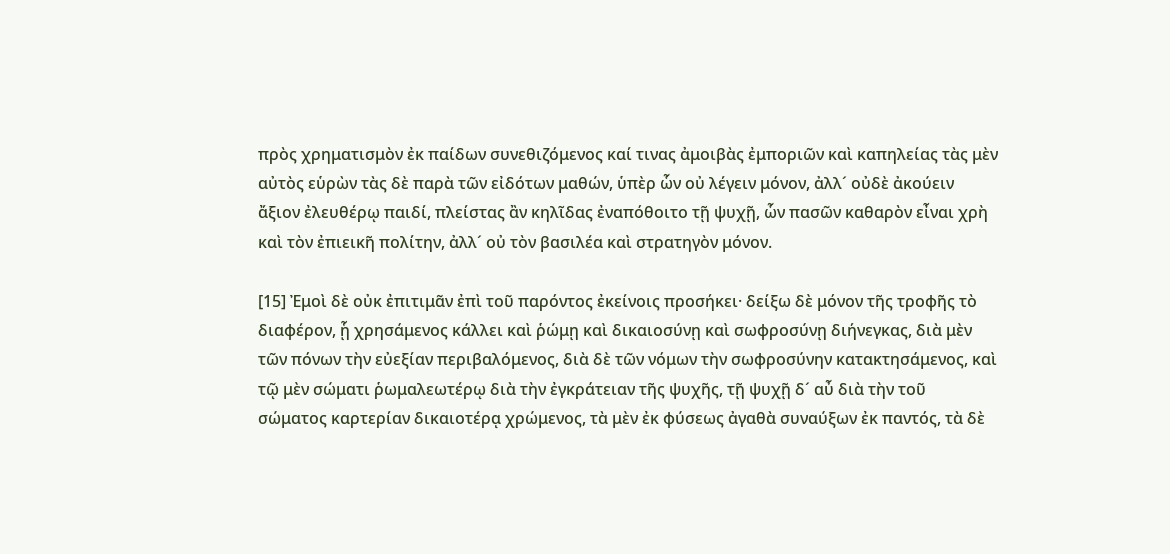πρὸς χρηματισμὸν ἐκ παίδων συνεθιζόμενος καί τινας ἀμοιβὰς ἐμποριῶν καὶ καπηλείας τὰς μὲν αὐτὸς εὑρὼν τὰς δὲ παρὰ τῶν εἰδότων μαθών, ὑπὲρ ὧν οὐ λέγειν μόνον, ἀλλ´ οὐδὲ ἀκούειν ἄξιον ἐλευθέρῳ παιδί, πλείστας ἂν κηλῖδας ἐναπόθοιτο τῇ ψυχῇ, ὧν πασῶν καθαρὸν εἶναι χρὴ καὶ τὸν ἐπιεικῆ πολίτην, ἀλλ´ οὐ τὸν βασιλέα καὶ στρατηγὸν μόνον.

[15] Ἐμοὶ δὲ οὐκ ἐπιτιμᾶν ἐπὶ τοῦ παρόντος ἐκείνοις προσήκει· δείξω δὲ μόνον τῆς τροφῆς τὸ διαφέρον, ᾗ χρησάμενος κάλλει καὶ ῥώμῃ καὶ δικαιοσύνῃ καὶ σωφροσύνῃ διήνεγκας, διὰ μὲν τῶν πόνων τὴν εὐεξίαν περιβαλόμενος, διὰ δὲ τῶν νόμων τὴν σωφροσύνην κατακτησάμενος, καὶ τῷ μὲν σώματι ῥωμαλεωτέρῳ διὰ τὴν ἐγκράτειαν τῆς ψυχῆς, τῇ ψυχῇ δ´ αὖ διὰ τὴν τοῦ σώματος καρτερίαν δικαιοτέρᾳ χρώμενος, τὰ μὲν ἐκ φύσεως ἀγαθὰ συναύξων ἐκ παντός, τὰ δὲ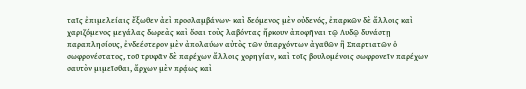ταῖς ἐπιμελείαις ἔξωθεν ἀεὶ προσλαμβάνων· καὶ δεόμενος μὲν οὐδενός, ἐπαρκῶν δὲ ἄλλοις καὶ χαριζόμενος μεγάλας δωρεὰς καὶ ὅσαι τοὺς λαβόντας ἤρκουν ἀποφῆναι τῷ Λυδῷ δυνάστῃ παραπλησίους, ἐνδεέστερον μὲν ἀπολαύων αὐτὸς τῶν ὑπαρχόντων ἀγαθῶν ἢ Σπαρτιατῶν ὁ σωφρονέστατος, τοῦ τρυφᾶν δὲ παρέχων ἄλλοις χορηγίαν, καὶ τοῖς βουλομένοις σωφρονεῖν παρέχων σαυτὸν μιμεῖσθαι, ἄρχων μὲν πρᾴως καὶ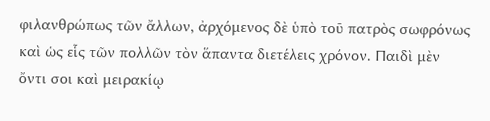φιλανθρώπως τῶν ἄλλων, ἀρχόμενος δὲ ὑπὸ τοῦ πατρὸς σωφρόνως καὶ ὡς εἷς τῶν πολλῶν τὸν ἅπαντα διετέλεις χρόνον. Παιδὶ μὲν ὄντι σοι καὶ μειρακίῳ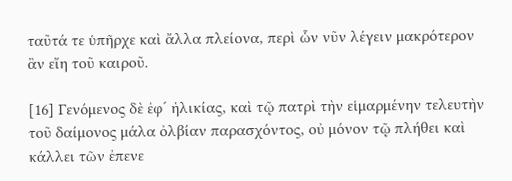ταῦτά τε ὑπῆρχε καὶ ἄλλα πλείονα, περὶ ὧν νῦν λέγειν μακρότερον ἂν εἴη τοῦ καιροῦ.

[16] Γενόμενος δὲ ἐφ´ ἡλικίας, καὶ τῷ πατρὶ τὴν εἱμαρμένην τελευτὴν τοῦ δαίμονος μάλα ὀλβίαν παρασχόντος, οὐ μόνον τῷ πλήθει καὶ κάλλει τῶν ἐπενε